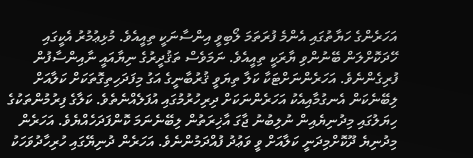އަހަރެންގެ ހަޔާތުގައި އެންމެ ފުރަތަމަ ލޯބިވީ އިންސާނަކީ ތިއީއެވެ. މުޅިޢުމުރު އެކީގައި ހޭދަކޮށްލަން ބޭނުންވި ޔާރަކީ ތިއީއެވެ. ނަމަވެސް ތަޤުދީރުގެ ނިޔާއައީ ނާއިންސާފުން ފުރިގެންނެވެ. އަހަރެންނަށްޓަކާ ކަލާ ތިޔަވީ ޤުރުބާނީގެ އަގު މިފަދަހިތިގޮތަކަށް ކަލާއަށް ލިބޭނެކަން އެނގުމާއިއެކު އަހަރެންނަކަށް ދިރިހުރުމުގައި އުފަލެއްނެތެވެ. ކަލާގެ ފިރުމުންތަކުގެ ހިޔަލުގައި މިދުނިޔެއިން ނުލިބުނު ޖާގަ އާޚިރަތުން ލިބޭނެނަމަ ކޮންފަދަހެއްޔެވެ. އަހަރެން މިދުނިޔެ ދޫކޮށްމިދަނީ ކަލާއަށް ވީ ވަޢުދު ފުއްދަމުންނެވެ. އަހަރެން ދުނިޔޭގައި ހުރިހާދުވަހަކު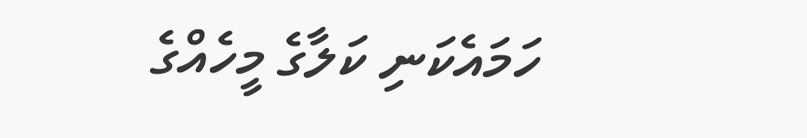ހަމައެކަނި ކަލާގެ މީހެއްގެ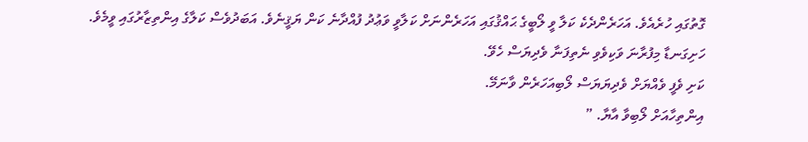ގޮތުގައި ހުރެއެވެ. އަހަރެންދެކެ ކަލާ ވީ ލޯބީގެ ޙައްޤުގައި އަހަރެންނަށް ކަލާވީ ވަޢުދު ފުއްދާނެ ކަން ޔަޤީނެވެ. އަބަދުވެސް ކަލާގެ އިންތިޒާރުގައި ވީމެވެ.
ހަށިގަނޑާ މިފުރާނަ ވަކިވެވި ނެތިފަނާ ވެދިޔަސް ހެވޭ.
ކަށި ވެފީ ވެއްޔަށް ވެދިޔަޔަސް ލޯބިއަހަރެން ވާނަމޭ.
އިންތިހާއަށް ލޯބިވާ އާޔާ. ”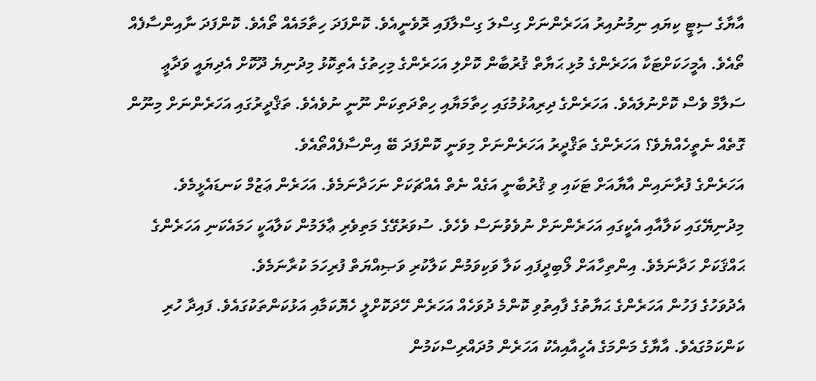އާޔާގެ ސިޓީ ކިޔައި ނިމުނުއިރު އަހަރެންނަށް ގިސްލަ ގިސްލާފައި ރޮވެނީއެވެ. ކޮންފަދަ ހިތާމައެއް ތޯއެވެ. ކޮންފަދަ ނާއިންސާފެއް ތޯއެވެ. އެމީހަކަށްޓަކާ އަހަރެންގެ މުޅި ޙަޔާތް ޤުރުބާން ކޮށްލި އަހަރެންގެ މިހިތުގެ އެތިކޮޅު މިދުނިޔެ ދޫކޮށް އެދިޔައީ ވަދާޢީ ސަލާމް ވެސް ކޮށްނުލައެވެ. އަހަރެންގެ ދިރިއުޅުމުގައި ހިތާމަޔާއި ހިތްދަތިކަން ނޫނީ ނުވެއެވެ. ތަޤްދީރުގައި އަހަރެންނަށް މިނޫން ގޮތެއް ނެތީހެއްޔެވެ؟ އަހަރެންގެ ތަޤްދީރު އަހަރެންނަށް މިވަނީ ކޮންފަދަ ބޭ އިންސާފެއްތޯއެވެ.
އަހަރެންގެ ފުރާނައިން އާޔާއަށް ޓަކައި ވި ޤުރުބާނީ އަގެއް ނެތް އެއްޗަކަށް ނަހަދާނަމެވެ. އަހަރެން ޢަޒުމް ކަނޑައެޅީމެވެ. މިދުނިޔޭގައި ކަލާއާއި އެކީގައި އަހަރެންނަށް ނުވެވުނަސް ވެހެވެ. ސުވަރުގޭގެ މަތިވެރި ޢާލަމުން ކަލާއަކީ ހަމައެކަނި އަހަރެންގެ ޙައްޤަކަށް ހަދާނަމެވެ. އިންތިހާއަށް ލޯބިދީފައި ކަލާ ވަކިވަމުން ކަލާކުރި ވަޞިއްޔަތް ފުރިހަމަ ކުރާނަމެވެ.
އެދުވަހުގެ ފަހުން އަހަރެންގެ ޙަޔާތުގެ ފާއިތުވި ކޮންމެ ދުވަހެއް އަހަރެން ހޭދަކޮށްލީ ހެޔޮކަމާއި އަޅުކަންތަކުގައެވެ. ފައިދާ ހުރި ކަންކަމުގައެވެ. އާޔާގެ މަންމަގެ އެހީއާއިއެކު އަހަރެން މުދައްރިސްކަމުން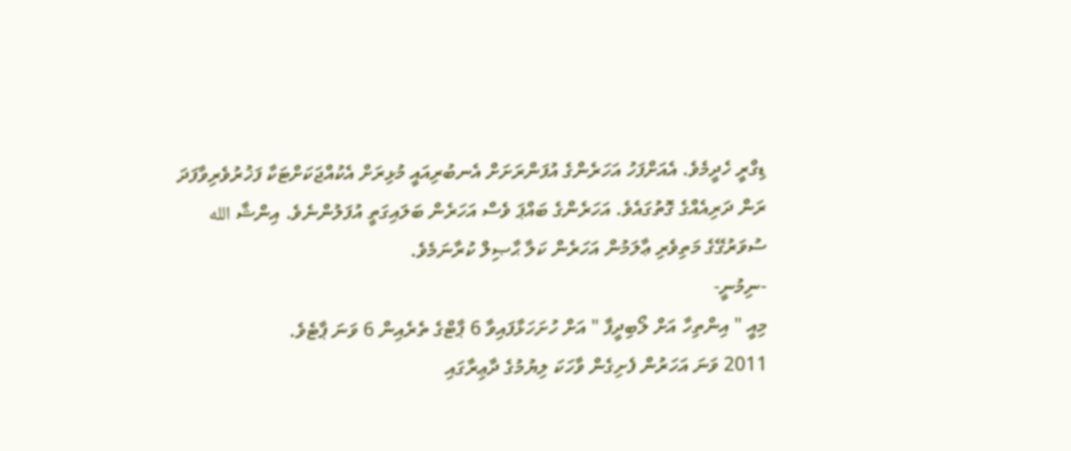ޑިގްރީ ހެދީމެވެ. އެއަށްފަހު އަހަރެންގެ އުފަންރަށަށް އެނބުރިއައީ މުޅިރަށް އެކުއްޖަކަށްޓަކާ ފަޚުރުވެރިވާފަދަ ރަން ދަރިއެއްގެ ގޮތުގައެވެ. އަހަރެންގެ ބައްޕަ ވެސް އަހަރެން ބަލައިގަތީ އުފަލުންނެވެ. އިންޝާ الله ސުވަރުގޭގެ މަތިވެރި ޢާލަމުން އަހަރެން ކަލާ ޙާޞިލް ކުރާނަމެވެ.
-ނިމުނީ-
މިއީ " އިންތިހާ އަށް ލޯބިދީފާ " އަށް ހުށަހަޅާފައިވާ 6 ޕާޓްގެ ތެރެއިން 6 ވަނަ ޕާޓެވެ.
2011 ވަނަ އަހަރުން ފެށިގެން ވާހަކަ ލިޔުމުގެ ދާޢިރާގައި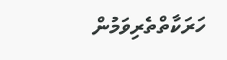ހަރަކާތްތެރިވަމުން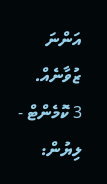އަންނަ ޒުވާނެއް.
3 ކޮމެންޓް - ލިޔުން: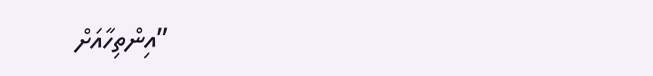”އިންތިހާއަށް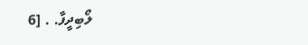ލޯބިދީފާ. . [6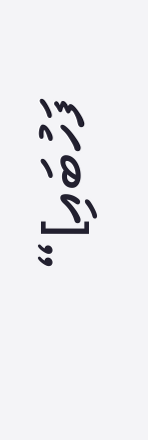ފަހުބައި]“